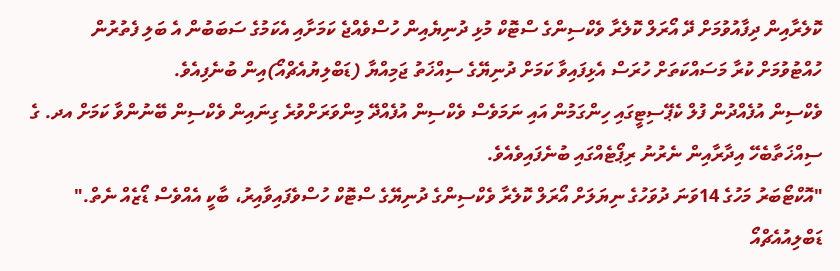ކޮލެރާއިން ދިފާއުވުމަށް ދޭ އޯރަލް ކޮލެރާ ވެކްސިންގެ ސްޓޮކް މުޅި ދުނިޔެއިން ހުސްވެއްޖެ ކަމަށާއި އެކަމުގެ ސަބަބުން އެ ބަލި ފެތުރުން ހުއްޓުވުމަށް ކުރާ މަސައްކަތަށް ހުރަސް އެޅިފައިވާ ކަމަށް ދުނިޔޭގެ ސިއްޚަތު ޖަމިއްޔާ (ޑަބްލިޔުއެޗްއޯ)އިން ބުނެފިއެވެ.
ވެކްސިން އުފެއްދުން ފުލް ކެޕޭސިޓީގައި ހިންގަމުން އައި ނަމަވެސް ވެކްސިން އުފެއްދޭ މިންވަރަށްވުރެ ގިނައިން ވެކްސިން ބޭނުންވާ ކަމަށް އދ. ގެ ސިއްޚަތާބެހޭ އިދާރާއިން ނެރުނު ރިޕޯޓެއްގައި ބުނެފައިވެއެވެ.
"އޮކްޓޯބަރު މަހުގެ 14ވަނަ ދުވަހުގެ ނިޔަލަށް އޯރަލް ކޮލެރާ ވެކްސިންގެ ދުނިޔޭގެ ސްޓޮކް ހުސްވެފައިވާއިރު، ބާކީ އެއްވެސް ޑޯޒެއް ނެތް." ޑަބްލިއުއެޗްއޯ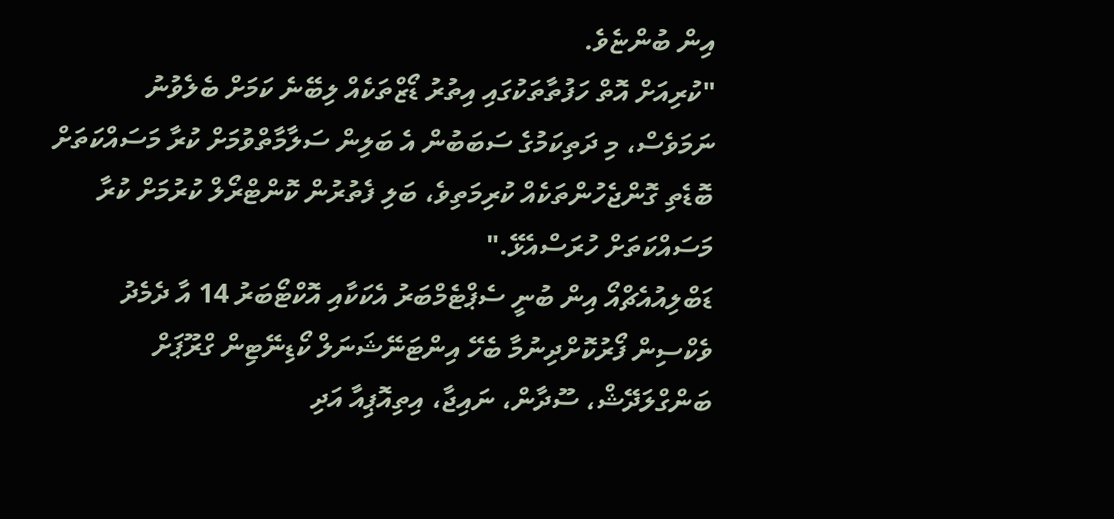އިން ބުންޏެވެ.
"ކުރިއަށް އޮތް ހަފުތާތަކުގައި އިތުރު ޑޯޒްތަކެއް ލިބޭނެ ކަމަށް ބެލެވުނު ނަމަވެސް، މި ދަތިކަމުގެ ސަބަބުން އެ ބަލިން ސަލާމާތްވުމަށް ކުރާ މަސައްކަތަށް ބޮޑެތި ގޮންޖެހުންތަކެއް ކުރިމަތިވެ، ބަލި ފެތުރުން ކޮންޓްރޯލް ކުރުމަށް ކުރާ މަސައްކަތަށް ހުރަސްއެޅޭ."
ޑަބްލިއުއެޗްއޯ އިން ބުނީ ސެޕްޓެމްބަރު އެކަކާއި އޮކްޓޯބަރު 14 އާ ދެމެދު ވެކްސިން ފޯރުކޮށްދިނުމާ ބެހޭ އިންޓަނޭޝަނަލް ކޯޑިނޭޓިން ގްރޫޕަށް ބަންގްލަދޭޝް، ސޫދާން، ނައިޖާ، އިތިއޮޕިއާ އަދި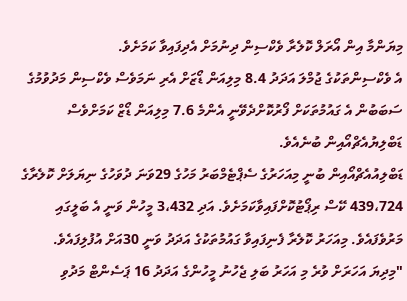މިޔަންމާ އިން އޯރަލް ކޮލެރާ ވެކްސިން ދިނުމަށް އެދިފައިވާ ކަމަށެވެ.
އެ ވެކްސިންތަކުގެ ޖުމްލަ އަދަދު 8.4 މިލިއަން ޑޯޒަށް އެރި ނަމަވެސް ވެކްސިން މަދުވުމުގެ ސަބަބުން އެ ގައުމުތަކަށް ފޯރުކޮށްދެވޭނީ އެންމެ 7.6 މިލިއަން ޑޯޒް ކަމަށްވެސް ޑަބްލިޔުއެޗްއޯއިން ބުނެއެވެ.
ޑަބްލިއުއެޗްއޯއިން ބުނީ މިއަހަރުގެ ސެޕްޓެމްބަރު މަހުގެ 29ވަނަ ދުވަހުގެ ނިޔަލަށް ކޮލެރާގެ 439،724 ކޭސް ރިޕޯޓުކޮށްފައިވާކަމަށެވެ. އަދި 3،432 މީހުން ވަނީ އެ ބަލީގައި މަރުވެފައެވެ. މިއަހަރު ކޮލެރާ ފެނިފައިވާ ގައުމުތަކުގެ އަދަދު ވަނީ 30އަށް އުފުލިފައެވެ.
"މިދިޔަ އަހަރަށް ވުރެ މި އަހަރު ބަލި ޖެހުނު މީހުންގެ އަދަދު 16 ޕަސެންޓް މަދުވި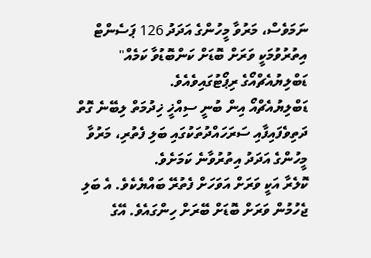ނަމަވެސް، މަރުވާ މީހުންގެ އަދަދު 126 ޕަސެންޓް އިތުރުވުމަކީ ވަރަށް ބޮޑަށް ކަންބޮޑުވާ ކަމެއް" ޑަބްލިޔުއެޗްއޯގެ ރިޕޯޓުގައިވެއެވެ.
ޑަބްލިޔުއެޗްއޯ އިން ބުނީ ސިއްޚީ ޚިދުމަތް ލިބޭނެ ގޮތް ދަތިވެފައިފާއި ސަރަހައްދުތަކުގައި ބަލި ފެތުރި، މަރުވާ މީހުންގެ އަދަދު އިތުރުވާނެ ކަމަށެވެ.
ކޮލެރާ އަކީ ވަރަށް އަވަހަށް ފެތުރޭ ބައްޔެކެވެ. އެ ބަލި ޖެހުމުން ވަރަށް ބޮޑަށް ބޭރަށް ހިންގައެވެ. އޭގެ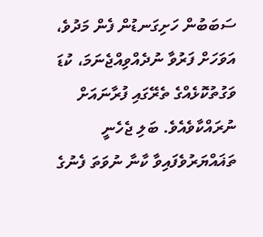ސަބަބުން ހަށިގަނޑުން ފެން މަދުވެ، އަވަހަށް ފަރުވާ ނުދެއްވިއްޖެނަމަ، ކުޑަ ވަގުތުކޮޅެއްގެ ތެރޭގައި ފުރާނައަށް ނުރައްކާވެއެވެ. ބަލި ޖެހެނީ ތަޣައްޔަރުވެފައިވާ ކާނާ ނުވަތަ ފެނުގެ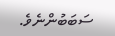ސަބަބުންނެވެ.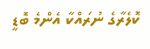ކޮލެރާގެ ނުރައްކާ އެންމެ ބޮޑީ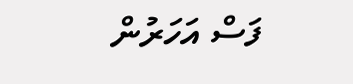ފަސް އަހަރުން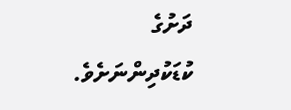ދަށުގެ ކުޑަކުދިންނަށެވެ.